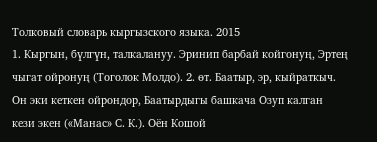Толковый словарь кыргызского языка. 2015
1. Кыргын, бүлгүн, талкалануу. Эринип барбай койгонуң, Эртең чыгат ойронуң (Тоголок Молдо). 2. өт. Баатыр, эр, кыйраткыч. Он эки кеткен ойрондор, Баатырдыгы башкача Озуп калган кези экен («Манас» С. К.). Оён Кошой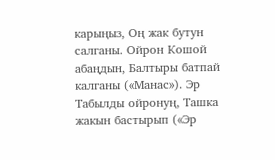карыңыз, Оң жак бутун салганы. Ойрон Кошой абаңдын, Балтыры батпай калганы («Манас»). Эр Табылды ойронуң, Ташка жакын бастырып («Эр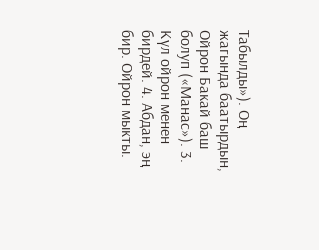Табылды»). Оң жагында баатырдын, Ойрон Бакай баш болуп («Манас»). 3. Күл ойрон менен бирдей. 4. Абдан, эң бир. Ойрон мыкты.